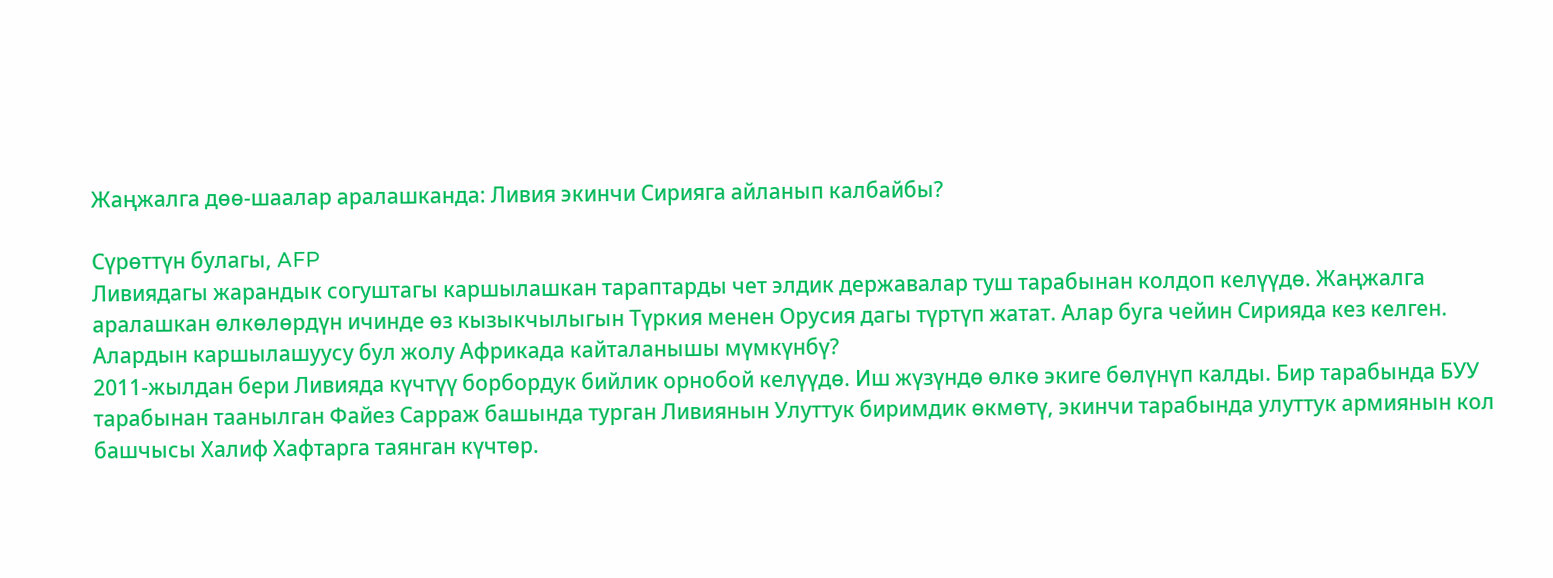Жаңжалга дөө-шаалар аралашканда: Ливия экинчи Сирияга айланып калбайбы?

Сүрөттүн булагы, AFP
Ливиядагы жарандык согуштагы каршылашкан тараптарды чет элдик державалар туш тарабынан колдоп келүүдө. Жаңжалга аралашкан өлкөлөрдүн ичинде өз кызыкчылыгын Түркия менен Орусия дагы түртүп жатат. Алар буга чейин Сирияда кез келген. Алардын каршылашуусу бул жолу Африкада кайталанышы мүмкүнбү?
2011-жылдан бери Ливияда күчтүү борбордук бийлик орнобой келүүдө. Иш жүзүндө өлкө экиге бөлүнүп калды. Бир тарабында БУУ тарабынан таанылган Файез Сарраж башында турган Ливиянын Улуттук биримдик өкмөтү, экинчи тарабында улуттук армиянын кол башчысы Халиф Хафтарга таянган күчтөр.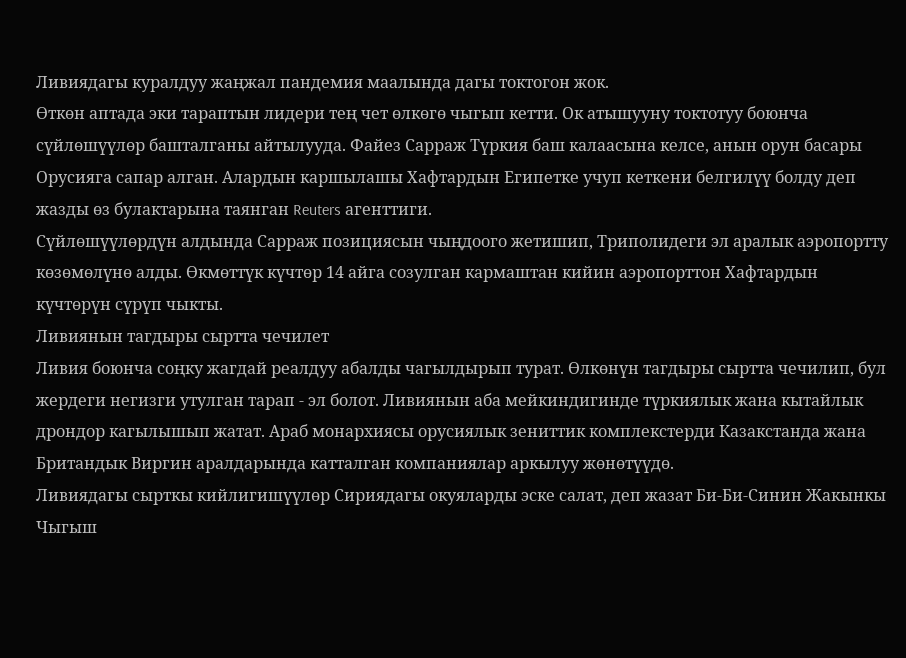Ливиядагы куралдуу жаңжал пандемия маалында дагы токтогон жок.
Өткөн аптада эки тараптын лидери тең чет өлкөгө чыгып кетти. Ок атышууну токтотуу боюнча сүйлөшүүлөр башталганы айтылууда. Файез Сарраж Түркия баш калаасына келсе, анын орун басары Орусияга сапар алган. Алардын каршылашы Хафтардын Египетке учуп кеткени белгилүү болду деп жазды өз булактарына таянган Reuters агенттиги.
Сүйлөшүүлөрдүн алдында Сарраж позициясын чыңдоого жетишип, Триполидеги эл аралык аэропортту көзөмөлүнө алды. Өкмөттүк күчтөр 14 айга созулган кармаштан кийин аэропорттон Хафтардын күчтөрүн сүрүп чыкты.
Ливиянын тагдыры сыртта чечилет
Ливия боюнча соңку жагдай реалдуу абалды чагылдырып турат. Өлкөнүн тагдыры сыртта чечилип, бул жердеги негизги утулган тарап - эл болот. Ливиянын аба мейкиндигинде түркиялык жана кытайлык дрондор кагылышып жатат. Араб монархиясы орусиялык зениттик комплекстерди Казакстанда жана Британдык Виргин аралдарында катталган компаниялар аркылуу жөнөтүүдө.
Ливиядагы сырткы кийлигишүүлөр Сириядагы окуяларды эске салат, деп жазат Би-Би-Синин Жакынкы Чыгыш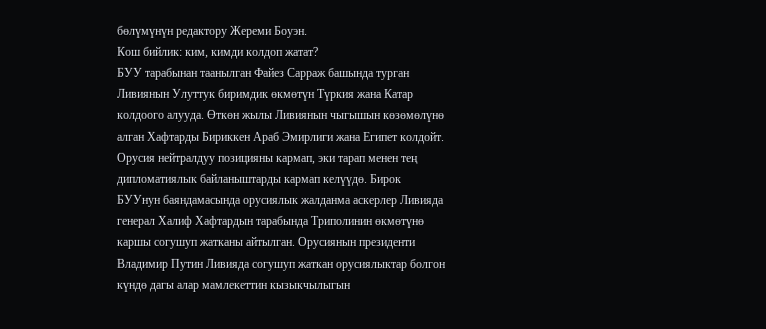бөлүмүнүн редактору Жереми Боуэн.
Кош бийлик: ким, кимди колдоп жатат?
БУУ тарабынан таанылган Файез Сарраж башында турган Ливиянын Улуттук биримдик өкмөтүн Түркия жана Катар колдоого алууда. Өткөн жылы Ливиянын чыгышын көзөмөлүнө алган Хафтарды Бириккен Араб Эмирлиги жана Египет колдойт.
Орусия нейтралдуу позицияны кармап, эки тарап менен тең дипломатиялык байланыштарды кармап келүүдө. Бирок БУУнун баяндамасында орусиялык жалданма аскерлер Ливияда генерал Халиф Хафтардын тарабында Триполинин өкмөтүнө каршы согушуп жатканы айтылган. Орусиянын президенти Владимир Путин Ливияда согушуп жаткан орусиялыктар болгон күндө дагы алар мамлекеттин кызыкчылыгын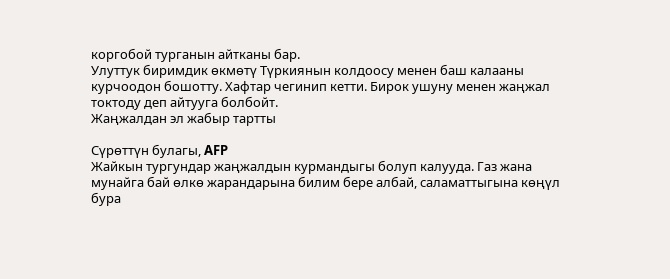коргобой турганын айтканы бар.
Улуттук биримдик өкмөтү Түркиянын колдоосу менен баш калааны курчоодон бошотту. Хафтар чегинип кетти. Бирок ушуну менен жаңжал токтоду деп айтууга болбойт.
Жаңжалдан эл жабыр тартты

Сүрөттүн булагы, AFP
Жайкын тургундар жаңжалдын курмандыгы болуп калууда. Газ жана мунайга бай өлкө жарандарына билим бере албай, саламаттыгына көңүл бура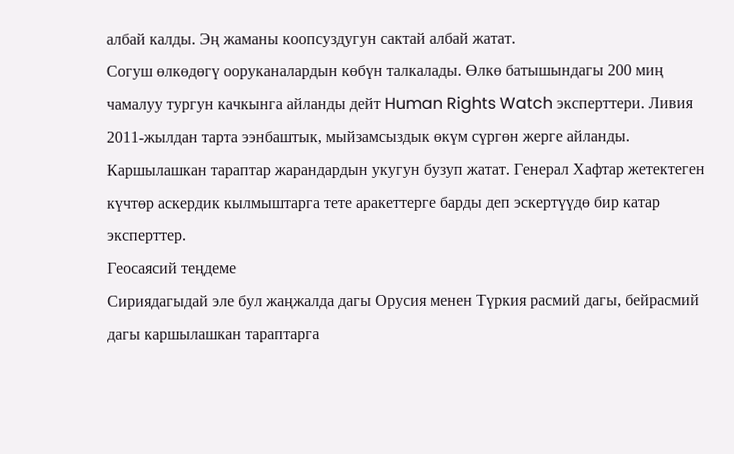албай калды. Эң жаманы коопсуздугун сактай албай жатат.
Согуш өлкөдөгү ооруканалардын көбүн талкалады. Өлкө батышындагы 200 миң чамалуу тургун качкынга айланды дейт Human Rights Watch эксперттери. Ливия 2011-жылдан тарта ээнбаштык, мыйзамсыздык өкүм сүргөн жерге айланды. Каршылашкан тараптар жарандардын укугун бузуп жатат. Генерал Хафтар жетектеген күчтөр аскердик кылмыштарга тете аракеттерге барды деп эскертүүдө бир катар эксперттер.
Геосаясий теңдеме
Сириядагыдай эле бул жаңжалда дагы Орусия менен Түркия расмий дагы, бейрасмий дагы каршылашкан тараптарга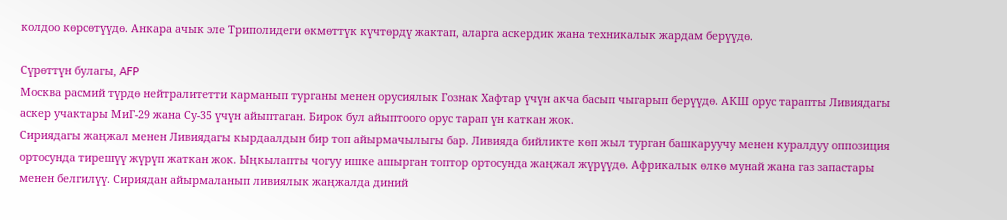колдоо көрсөтүүдө. Анкара ачык эле Триполидеги өкмөттүк күчтөрдү жактап, аларга аскердик жана техникалык жардам берүүдө.

Сүрөттүн булагы, AFP
Москва расмий түрдө нейтралитетти карманып турганы менен орусиялык Гознак Хафтар үчүн акча басып чыгарып берүүдө. АКШ орус тарапты Ливиядагы аскер учактары МиГ-29 жана Су-35 үчүн айыптаган. Бирок бул айыптоого орус тарап үн каткан жок.
Сириядагы жаңжал менен Ливиядагы кырдаалдын бир топ айырмачылыгы бар. Ливияда бийликте көп жыл турган башкаруучу менен куралдуу оппозиция ортосунда тирешүү жүрүп жаткан жок. Ыңкылапты чогуу ишке ашырган топтор ортосунда жаңжал жүрүүдө. Африкалык өлкө мунай жана газ запастары менен белгилүү. Сириядан айырмаланып ливиялык жаңжалда диний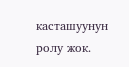касташуунун ролу жок.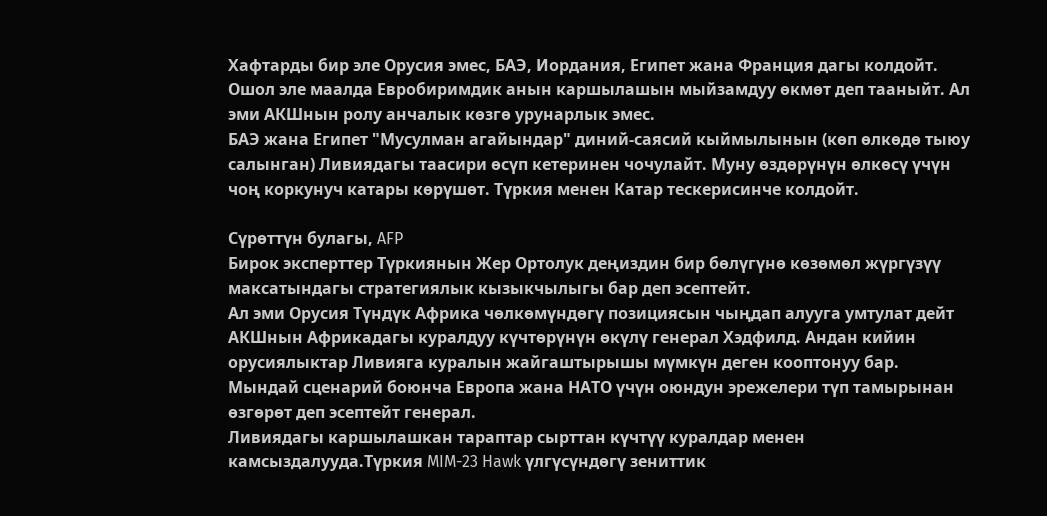Хафтарды бир эле Орусия эмес, БАЭ, Иордания, Египет жана Франция дагы колдойт. Ошол эле маалда Евробиримдик анын каршылашын мыйзамдуу өкмөт деп тааныйт. Ал эми АКШнын ролу анчалык көзгө урунарлык эмес.
БАЭ жана Египет "Мусулман агайындар" диний-саясий кыймылынын (көп өлкөдө тыюу салынган) Ливиядагы таасири өсүп кетеринен чочулайт. Муну өздөрүнүн өлкөсү үчүн чоң коркунуч катары көрүшөт. Түркия менен Катар тескерисинче колдойт.

Сүрөттүн булагы, AFP
Бирок эксперттер Түркиянын Жер Ортолук деңиздин бир бөлүгүнө көзөмөл жүргүзүү максатындагы стратегиялык кызыкчылыгы бар деп эсептейт.
Ал эми Орусия Түндүк Африка чөлкөмүндөгү позициясын чыңдап алууга умтулат дейт АКШнын Африкадагы куралдуу күчтөрүнүн өкүлү генерал Хэдфилд. Андан кийин орусиялыктар Ливияга куралын жайгаштырышы мүмкүн деген кооптонуу бар. Мындай сценарий боюнча Европа жана НАТО үчүн оюндун эрежелери түп тамырынан өзгөрөт деп эсептейт генерал.
Ливиядагы каршылашкан тараптар сырттан күчтүү куралдар менен камсыздалууда.Түркия MIM-23 Hawk үлгүсүндөгү зениттик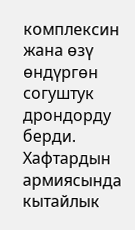комплексин жана өзү өндүргөн согуштук дрондорду берди.
Хафтардын армиясында кытайлык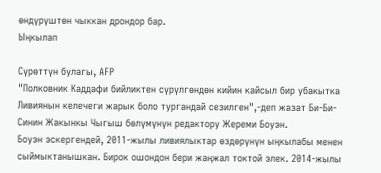өндүрүштөн чыккан дрондор бар.
Ыңкылап

Сүрөттүн булагы, AFP
"Полковник Каддафи бийликтен сүрүлгөндөн кийин кайсыл бир убакытка Ливиянын келечеги жарык боло тургандай сезилген",-деп жазат Би-Би-Синин Жакынкы Чыгыш бөлүмүнүн редактору Жереми Боуэн.
Боуэн эскергендей, 2011-жылы ливиялыктар өздөрүнүн ыңкылабы менен сыймыктанышкан. Бирок ошондон бери жаңжал токтой элек. 2014-жылы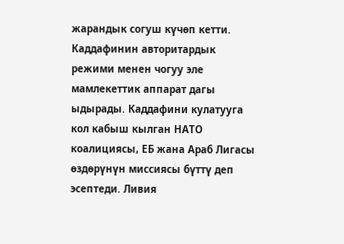жарандык согуш күчөп кетти.
Каддафинин авторитардык режими менен чогуу эле мамлекеттик аппарат дагы ыдырады. Каддафини кулатууга кол кабыш кылган НАТО коалициясы, ЕБ жана Араб Лигасы өздөрүнүн миссиясы бүттү деп эсептеди. Ливия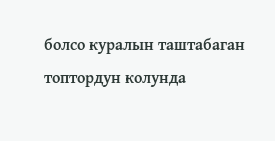болсо куралын таштабаган топтордун колунда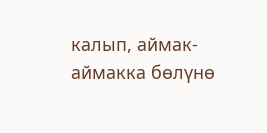калып, аймак-аймакка бөлүнө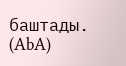баштады. (AbA)